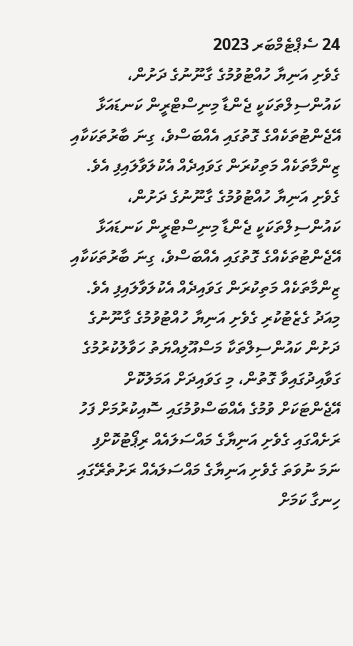24 ސެޕްޓެމްބަރ 2023
ގެވެށި އަނިޔާ ހުއްޓުވުމުގެ ގާނޫނުގެ ދަށުން، ކައުންސިލްތަކަކީ ޖެންޑާ މިނިސްޓްރީން ކަނޑައަޅާ އޭޖެންޓުތަކެއްގެ ގޮތުގައި އެއްބަސްވެ، ގިނަ ބާރުތަކަކާއި ޒިންމާތަކެއް މަތިކުރަން ގަވައިދެއް އެކުލަވާލައިފި އެވެ.
ގެވެށި އަނިޔާ ހުއްޓުވުމުގެ ގާނޫނުގެ ދަށުން، ކައުންސިލްތަކަކީ ޖެންޑާ މިނިސްޓްރީން ކަނޑައަޅާ އޭޖެންޓުތަކެއްގެ ގޮތުގައި އެއްބަސްވެ، ގިނަ ބާރުތަކަކާއި ޒިންމާތަކެއް މަތިކުރަން ގަވައިދެއް އެކުލަވާލައިފި އެވެ.
މިއަދު ގެޒެޓުކުރި ގެވެށި އަނިޔާ ހުއްޓުވުމުގެ ގާނޫނުގެ ދަށުން ކައުންސިލްތަކާ މަސްއޫލިއްޔަތު ހަވާލުކުރުމުގެ ގަވާއިދުގައިވާ ގޮތުން، މި ގަވައިދަށް އަމަލުކޮށް އޭޖެންޓަކަށް ވުމުގެ އެއްބަސްވުމުގައި ސޮއިކުރުމަށް ފަހު ރަށެއްގައި ގެވެށި އަނިޔާގެ މައްސަލައެއް ރިޕޯޓުކޮށްފި ނަމަ ނުވަތަ ގެވެށި އަނިޔާގެ މައްސަލައެއް ރަށުތެރޭގައި ހިނގާ ކަމަށް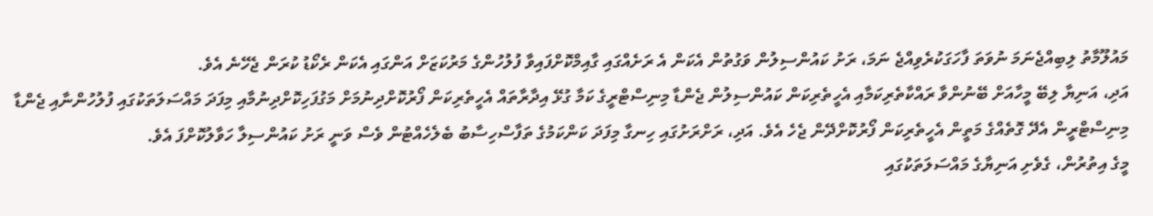މައުލޫމާތު ލިބިއްޖެނަމަ ނުވަތަ ފާހަގަކުރެވިއްޖެ ނަމަ، ރަށު ކައުންސިލުން ވަގުތުން އެކަން އެ ރަށެއްގައި ގާއިމްކޮށްފައިވާ ފުލުހުންގެ މަރުކަޒަށް އަންގައި އެކަން ރެކޯޑު ކުރަން ޖެހޭނެ އެވެ.
އަދި، އަނިޔާ ލިބޭ މީހާއަށް ބޭނުންވާ ރައްކާތެރިކަމާއި އެހީތެރިކަން ކައުންސިލުން ޖެންޑާ މިނިސްޓްރީގެ ކަމާ ގުޅޭ އިދާރާތައް އެހީތެރިކަން ފޯރުކޮށްދިނުމަށް މަގުފަހިކޮށްދިނުމާއި މިފަދަ މައްސަލަތަކުގައި ފުލުހުންނާއި ޖެންޑާ މިނިސްޓްރީން އެދޭ ގޮތެއްގެ މަތީން އެހީތެރިކަން ފޯރުކޮށްދޭން ޖެހެ އެވެ. އަދި، ރަށްރަށުގައި ހިނގާ މިފަދަ ކަންކަމުގެ ތަފާސްހިސާބު ބެލެހެއްޓުން ވެސް ވަނީ ރަށު ކައުންސިލާ ހަވާލުކޮށްފަ އެވެ.
މީގެ އިތުރުން، ގެވެށި އަނިޔާގެ މައްސަލަތަކުގައި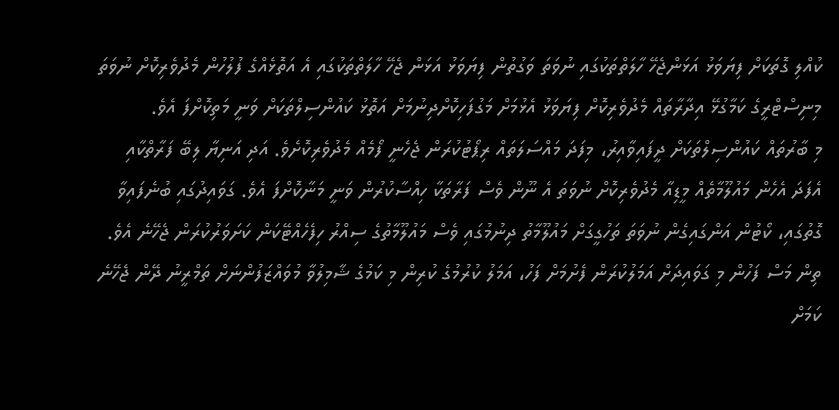ކުއްލި ގޮތަކަށް ފިޔަވަޅު އަޅަންޖެހޭ ހާލަތްތަކުގައި ނުވަތަ ވަގުތުން ފިޔަވަޅު އަޅަން ޖެހޭ ހާލަތްތަކުގައި އެ އަތޮޅެއްގެ ފުލުހުން މެދުވެރިކޮށް ނުވަތަ މިނިސްޓްރީގެ ކަމާގުޅޭ އިދާރާތައް މެދުވެރިކޮށް ފިޔަވަޅު އެޅުމަށް މަގުފަހިކޮށްދިނުމަށް އަތޮޅު ކައުންސިލްތަކަށް ވަނީ މަތިކޮށްފަ އެވެ.
މި ބާރުތައް ކައުންސިލްތަކަށް ދީފައިވާއިރު، މިފަދަ މައްސަލަތައް ރިޕޯޓުކުރަން ޖެހެނީ ފޯމެއް މެދުވެރިކޮށެވެ. އަދި އަނިޔާ ލިބޭ ފަރާތްކާއި އެފަދަ އެހެން މައުލޫމާތެއް މީޑިއާ މެދުވެރިކޮށް ނުވަތަ އެ ނޫން ވެސް ފަރާތަކާ ހިއްސާކުރުން ވަނީ މަނާކޮށްފަ އެވެ. ގަވައިދުގައި ބުނެފައިވާ ގޮތުގައި، ކޯޓުން އަންގައިގެން ނުވަތަ ތަހުގީގަށް މައުލޫމާތު ދިނުމުގައި ވެސް މައުލޫމާތުގެ ސިއްރު ހިފެހެއްޓޭކަން ކަށަވަރުކުރަން ޖެހޭނެ އެވެ.
ތިން މަސް ފަހުން މި ގަވައިދަށް އަމަލުކުރަން ފެށުމަށް ފަހު، އަމަލު ކުރުމުގެ ކުރިން މި ކަމުގެ ޝާމިލުވާ މުވައްޒަފުންނަށް ތަމްރީނު ދޭން ޖެހޭނެ ކަމަށް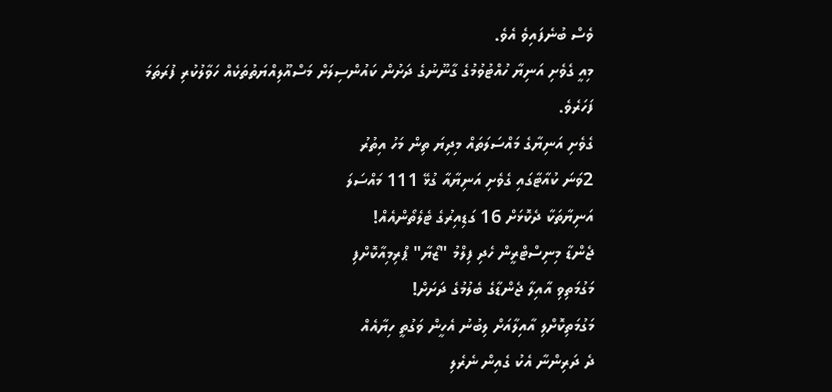ވެސް ބުނެފައިވެ އެވެ.
މިއީ ގެވެށި އަނިޔާ ހުއްޓުވުމުގެ ގާނޫނުގެ ދަށުން ކައުންސިލަށް މަސްއޫލިއްޔަތުތަކެއް ހަވާލުކުރި ފުރަތަމަ ފަހަރެވެ.
ގެވެށި އަނިޔާގެ މައްސަލަތައް މިދިޔަ ތިން މަހު އިތުރު
2ވަނަ ކުއާޓާގައި ގެވެށި އަނިޔާއާ ގުޅޭ 111 މައްސަލަ
އަނިޔާތަކާ ދެކޮޅަށް 16 ގަޑިއިރުގެ ޓެލެތޯންއެއް!
ޖެންޑާ މިނިސްޓްރީން ހެދި ފިލްމު "ޒޯޔާ" ޕްރިމިއާކޮށްފި
މަގުމަތިވި އާއިލާ ޖެންޑާގެ ބެލުމުގެ ދަށަށް!
މަގުމަތިކޮށްލި އާއިލާއަށް ލިބުނު އެހީން ވަގުތީ ހިޔާއެއް
ދެ ދަރިންނާ އެކު ގެއިން ނެރެލި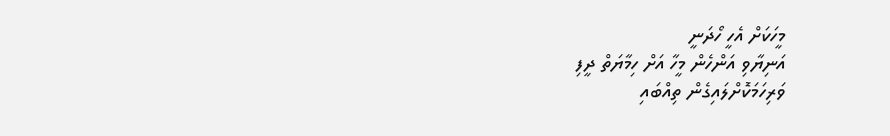މީހަކަށް އެހީ ހޯދަނީ
އަނިޔާވި އަންހެން މީހާ އަށް ހިމާޔަތް ދީފި
ވަރިހަމަކޮށްލައިގެން ތިއްބައި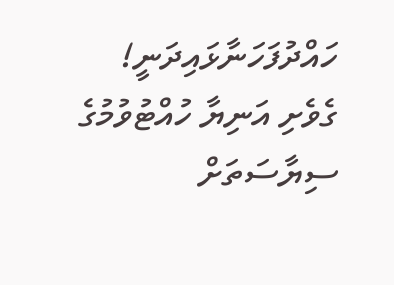ހައްދުފަހަނާޅައިދަނީ!
ގެވެށި އަނިޔާ ހުއްޓުވުމުގެ ސިޔާސަތަށް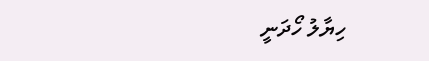ހިޔާލު ހޯދަނީ